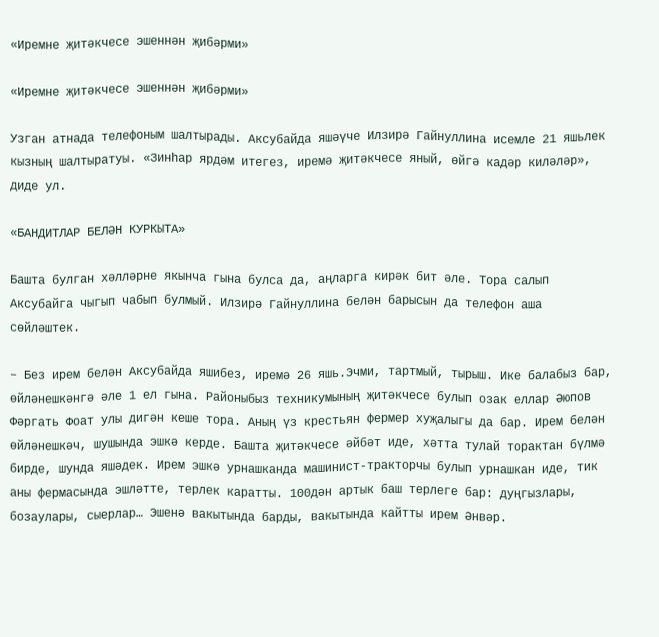«Иремне җитәкчесе эшеннән җибәрми»

«Иремне җитәкчесе эшеннән җибәрми»

Узган атнада телефоным шалтырады. Аксубайда яшәүче Илзирә Гайнуллина исемле 21 яшьлек кызның шалтыратуы. «Зинһар ярдәм итегез, иремә җитәкчесе яный, өйгә кадәр киләләр», диде ул.

«БАНДИТЛАР БЕЛӘН КУРКЫТА»

Башта булган хәлләрне якынча гына булса да, аңларга кирәк бит әле. Тора салып Аксубайга чыгып чабып булмый. Илзирә Гайнуллина белән барысын да телефон аша сөйләштек.

– Без ирем белән Аксубайда яшибез, иремә 26 яшь.Эчми, тартмый, тырыш. Ике балабыз бар, өйләнешкәнгә әле 1 ел гына. Районыбыз техникумының җитәкчесе булып озак еллар Әюпов Фәргать Фоат улы дигән кеше тора. Аның үз крестьян фермер хуҗалыгы да бар. Ирем белән өйләнешкәч, шушында эшкә керде. Башта җитәкчесе әйбәт иде, хәтта тулай торактан бүлмә бирде, шунда яшәдек. Ирем эшкә урнашканда машинист-тракторчы булып урнашкан иде, тик аны фермасында эшләтте, терлек каратты. 100дән артык баш терлеге бар: дуңгызлары, бозаулары, сыерлар… Эшенә вакытында барды, вакытында кайтты ирем Әнвәр.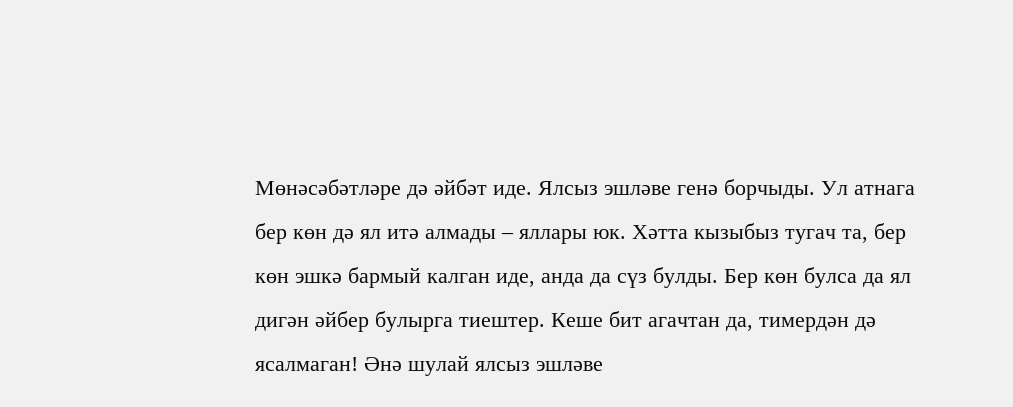Мөнәсәбәтләре дә әйбәт иде. Ялсыз эшләве генә борчыды. Ул атнага бер көн дә ял итә алмады – яллары юк. Хәтта кызыбыз тугач та, бер көн эшкә бармый калган иде, анда да сүз булды. Бер көн булса да ял дигән әйбер булырга тиештер. Кеше бит агачтан да, тимердән дә ясалмаган! Әнә шулай ялсыз эшләве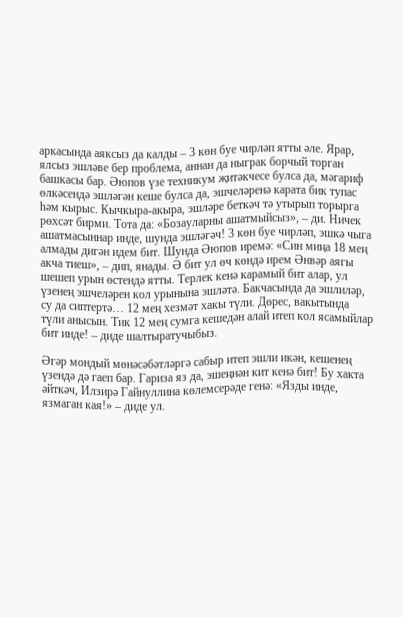аркасында аяксыз да калды – 3 көн буе чирләп ятты әле. Ярар, ялсыз эшләве бер проблема, аннан да ныграк борчый торган башкасы бар. Әюпов үзе техникум җитәкчесе булса да, мәгариф өлкәсендә эшләгән кеше булса да, эшчеләренә карата бик тупас һәм кырыс. Кычкыра-акыра, эшләре беткәч тә утырып торырга рөхсәт бирми. Тота да: «Бозауларны ашатмыйсыз», – ди. Ничек ашатмасыннар инде, шунда эшләгәч! 3 көн буе чирләп, эшкә чыга алмады дигән идем бит. Шунда Әюпов иремә: «Син миңа 18 мең акча тиеш», – дип, янады. Ә бит ул өч көндә ирем Әнвәр аягы шешеп урын өстендә ятты. Терлек кенә карамый бит алар, ул үзенең эшчеләрен кол урынына эшләтә. Бакчасында да эшлиләр, су да сиптертә… 12 мең хезмәт хакы түли. Дөрес, вакытында түли анысын. Тик 12 мең сумга кешедән алай итеп кол ясамыйлар бит инде! – диде шалтыратучыбыз.

Әгәр мондый мөнәсәбәтләргә сабыр итеп эшли икән, кешенең үзендә дә гаеп бар. Гариза яз да, эшеңнән кит кенә бит! Бу хакта әйткәч, Илзирә Гайнуллина көлемсерәде генә: «Язды инде, язмаган кая!» – диде ул.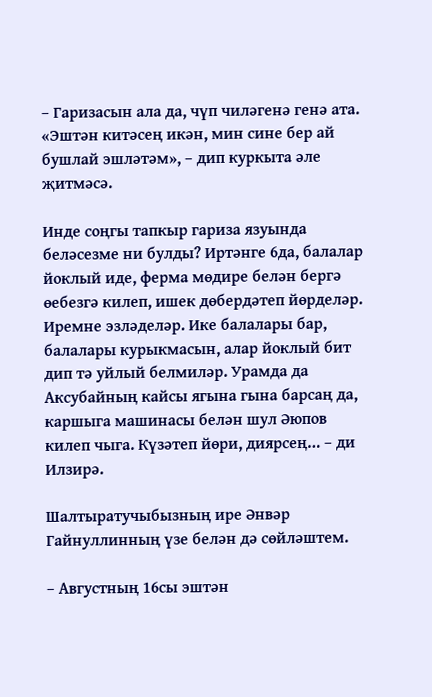– Гаризасын ала да, чүп чиләгенә генә ата. «Эштән китәсең икән, мин сине бер ай бушлай эшләтәм», – дип куркыта әле җитмәсә.

Инде соңгы тапкыр гариза язуында беләсезме ни булды? Иртәнге 6да, балалар йоклый иде, ферма мөдире белән бергә өебезгә килеп, ишек дөбердәтеп йөрделәр. Иремне эзләделәр. Ике балалары бар, балалары курыкмасын, алар йоклый бит дип тә уйлый белмиләр. Урамда да Аксубайның кайсы ягына гына барсаң да, каршыга машинасы белән шул Әюпов килеп чыга. Күзәтеп йөри, диярсең… – ди Илзирә.

Шалтыратучыбызның ире Әнвәр Гайнуллинның үзе белән дә сөйләштем.

– Августның 16сы эштән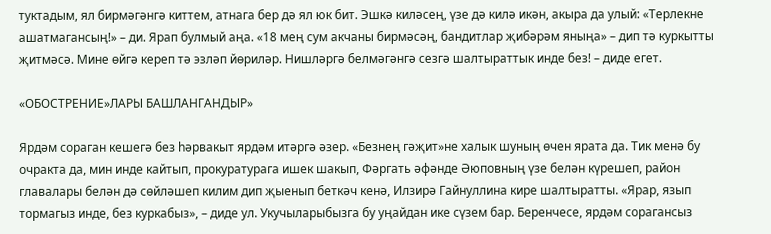туктадым, ял бирмәгәнгә киттем, атнага бер дә ял юк бит. Эшкә киләсең, үзе дә килә икән, акыра да улый: «Терлекне ашатмагансың!» – ди. Ярап булмый аңа. «18 мең сум акчаны бирмәсәң, бандитлар җибәрәм яныңа» – дип тә куркытты җитмәсә. Мине өйгә кереп тә эзләп йөриләр. Нишләргә белмәгәнгә сезгә шалтыраттык инде без! – диде егет.

«ОБОСТРЕНИЕ»ЛАРЫ БАШЛАНГАНДЫР»

Ярдәм сораган кешегә без һәрвакыт ярдәм итәргә әзер. «Безнең гәҗит»не халык шуның өчен ярата да. Тик менә бу очракта да, мин инде кайтып, прокуратурага ишек шакып, Фәргать әфәнде Әюповның үзе белән күрешеп, район главалары белән дә сөйләшеп килим дип җыенып беткәч кенә, Илзирә Гайнуллина кире шалтыратты. «Ярар, язып тормагыз инде, без куркабыз», – диде ул. Укучыларыбызга бу уңайдан ике сүзем бар. Беренчесе, ярдәм сорагансыз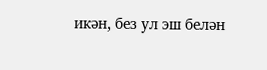икән, без ул эш белән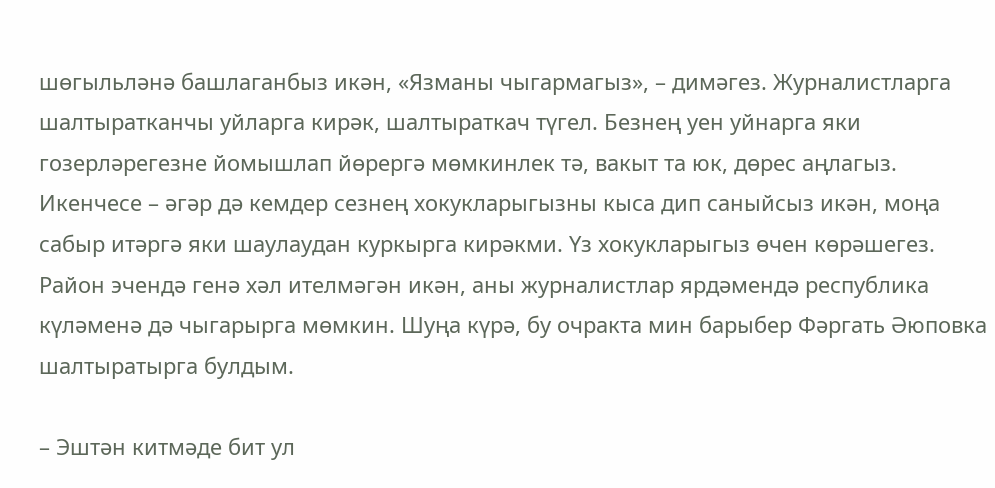шөгыльләнә башлаганбыз икән, «Язманы чыгармагыз», – димәгез. Журналистларга шалтыратканчы уйларга кирәк, шалтыраткач түгел. Безнең уен уйнарга яки гозерләрегезне йомышлап йөрергә мөмкинлек тә, вакыт та юк, дөрес аңлагыз. Икенчесе – әгәр дә кемдер сезнең хокукларыгызны кыса дип саныйсыз икән, моңа сабыр итәргә яки шаулаудан куркырга кирәкми. Үз хокукларыгыз өчен көрәшегез. Район эчендә генә хәл ителмәгән икән, аны журналистлар ярдәмендә республика күләменә дә чыгарырга мөмкин. Шуңа күрә, бу очракта мин барыбер Фәргать Әюповка шалтыратырга булдым.

– Эштән китмәде бит ул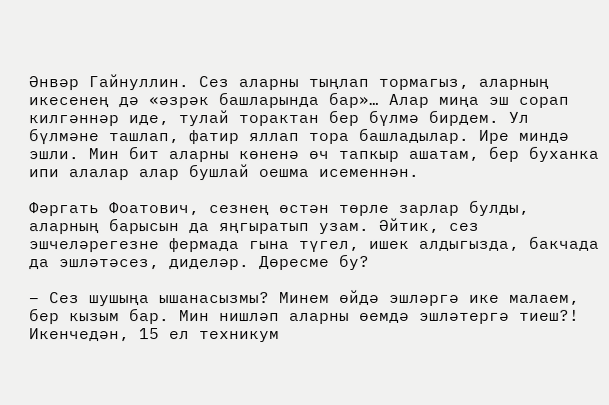Әнвәр Гайнуллин. Сез аларны тыңлап тормагыз, аларның икесенең дә «әзрәк башларында бар»… Алар миңа эш сорап килгәннәр иде, тулай торактан бер бүлмә бирдем. Ул бүлмәне ташлап, фатир яллап тора башладылар. Ире миндә эшли. Мин бит аларны көненә өч тапкыр ашатам, бер буханка ипи алалар алар бушлай оешма исеменнән.

Фәргать Фоатович, сезнең өстән төрле зарлар булды, аларның барысын да яңгыратып узам. Әйтик, сез эшчеләрегезне фермада гына түгел, ишек алдыгызда, бакчада да эшләтәсез, диделәр. Дөресме бу?

– Сез шушыңа ышанасызмы? Минем өйдә эшләргә ике малаем, бер кызым бар. Мин нишләп аларны өемдә эшләтергә тиеш?! Икенчедән, 15 ел техникум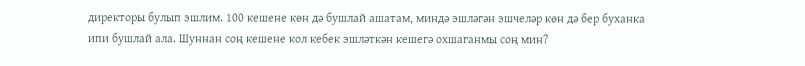директоры булып эшлим. 100 кешене көн дә бушлай ашатам, миндә эшләгән эшчеләр көн дә бер буханка ипи бушлай ала. Шуннан соң кешене кол кебек эшләткән кешегә охшаганмы соң мин?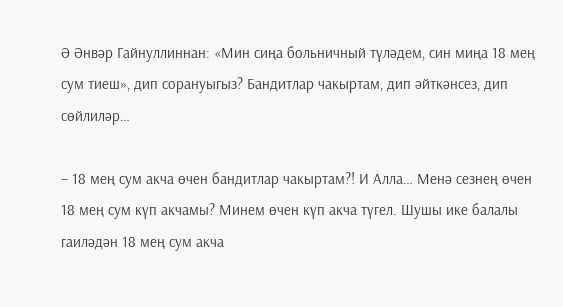Ә Әнвәр Гайнуллиннан: «Мин сиңа больничный түләдем, син миңа 18 мең сум тиеш», дип сорануыгыз? Бандитлар чакыртам, дип әйткәнсез, дип сөйлиләр…

– 18 мең сум акча өчен бандитлар чакыртам?! И Алла… Менә сезнең өчен 18 мең сум күп акчамы? Минем өчен күп акча түгел. Шушы ике балалы гаиләдән 18 мең сум акча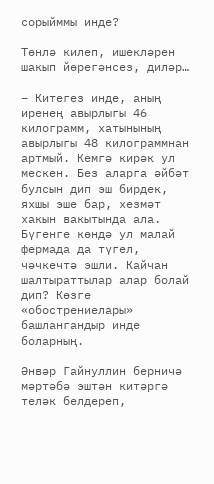сорыйммы инде?

Төнлә килеп, ишекләрен шакып йөрегәнсез, диләр…

– Китегез инде, аның иренең авырлыгы 46 килограмм, хатынының авырлыгы 48 килограммнан артмый. Кемгә кирәк ул мескен. Без аларга әйбәт булсын дип эш бирдек, яхшы эше бар, хезмәт хакын вакытында ала. Бүгенге көндә ул малай фермада да түгел, чәчкечтә эшли. Кайчан шалтыраттылар алар болай дип? Көзге «обострениелары» башлангандыр инде боларның.

Әнвәр Гайнуллин берничә мәртәбә эштән китәргә теләк белдереп,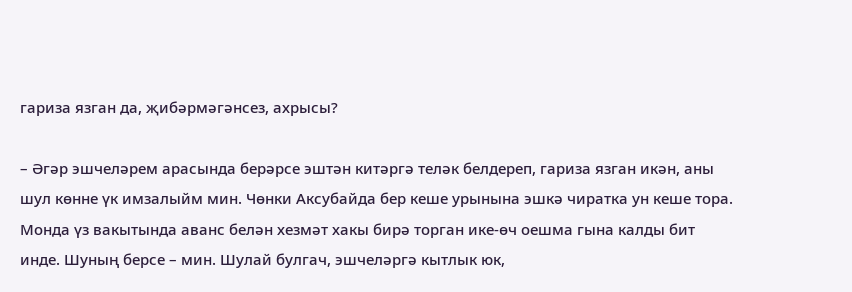гариза язган да, җибәрмәгәнсез, ахрысы?

– Әгәр эшчеләрем арасында берәрсе эштән китәргә теләк белдереп, гариза язган икән, аны шул көнне үк имзалыйм мин. Чөнки Аксубайда бер кеше урынына эшкә чиратка ун кеше тора. Монда үз вакытында аванс белән хезмәт хакы бирә торган ике-өч оешма гына калды бит инде. Шуның берсе – мин. Шулай булгач, эшчеләргә кытлык юк,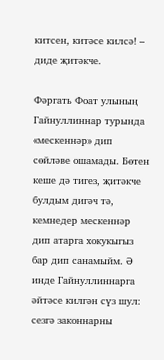китсен, китәсе килсә! – диде җитәкче.

Фәргать Фоат улының Гайнуллиннар турында «мескеннәр» дип сөйләве ошамады. Бөтен кеше дә тигез, җитәкче булдым дигәч тә, кемнедер мескеннәр дип атарга хокукыгыз бар дип санамыйм. Ә инде Гайнуллиннарга әйтәсе килгән сүз шул: сезгә законнарны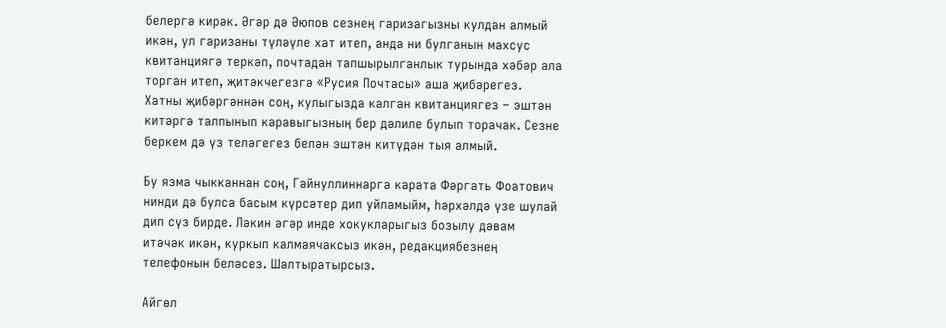белергә кирәк. Әгәр дә Әюпов сезнең гаризагызны кулдан алмый икән, ул гаризаны түләүле хат итеп, анда ни булганын махсус квитанциягә теркәп, почтадан тапшырылганлык турында хәбәр ала торган итеп, җитәкчегезгә «Русия Почтасы» аша җибәрегез. Хатны җибәргәннән соң, кулыгызда калган квитанциягез – эштән китәргә талпынып каравыгызның бер дәлиле булып торачак. Сезне беркем дә үз теләгегез белән эштән китүдән тыя алмый.

Бу язма чыкканнан соң, Гайнуллиннарга карата Фәргать Фоатович нинди дә булса басым күрсәтер дип уйламыйм, һәрхәлдә үзе шулай дип сүз бирде. Ләкин әгәр инде хокукларыгыз бозылу дәвам итәчәк икән, куркып калмаячаксыз икән, редакциябезнең телефонын беләсез. Шалтыратырсыз.

Айгөл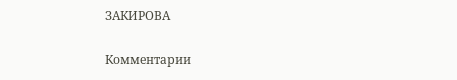ЗАКИРОВА

Комментарии